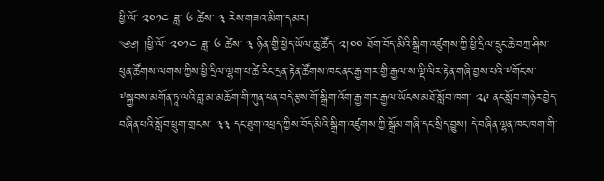ཕྱི་ལོ་ ༢༠༡༤ ཟླ་ ༦ ཚེས་ ༣ རེས་གཟའ་མིག་དམར།
༄༅། །ཕྱི་ལོ་ ༢༠༡༤ ཟླ་ ༦ ཚེས་ ༣ ཉིན་གྱི་ཕྱེད་ཡོལ་ཆུ་ཚོད་ ༢།༠༠ ཐོག་བོད་མིའི་སྒྲིག་འཛུགས་ཀྱི་ཕྱི་དྲིལ་དྲུང་ཆེ་བཀྲ་ཤིས་ཕུན་ཚོགས་ལགས་ཀྱིས་ཕྱི་དྲིལ་ལྷག་པ་ཚེ་རིང་དྲན་རྟེན་ཚོགས་ཁང་ནང་རྒྱ་གར་གྱི་རྒྱལ་ས་ལྡི་ལིར་རྟེན་གཞི་བྱས་པའི་༸གོང་ས་༸སྐྱབས་མགོན་ཏཱ་ལའི་བླ་མ་མཆོག་གི་ཀུན་ཕན་བདེ་རྩས་གོ་སྒྲིག་འོག་རྒྱ་གར་རྒྱལ་ཡོངས་མཐོ་སློབ་ཁག་ ༢༩ ནང་སློབ་གཉེར་བྱེད་བཞིན་པའི་སློབ་ཕྲུག་གྲངས་ ༣༣ དང་ཐུག་འཕྲད་ཀྱིས་བོད་མིའི་སྒྲིག་འཛུགས་ཀྱི་སྒྲོམ་གཞི་དང་སྲིད་བྱུས། དེ་བཞིན་ལྷན་ཁང་ཁག་གི་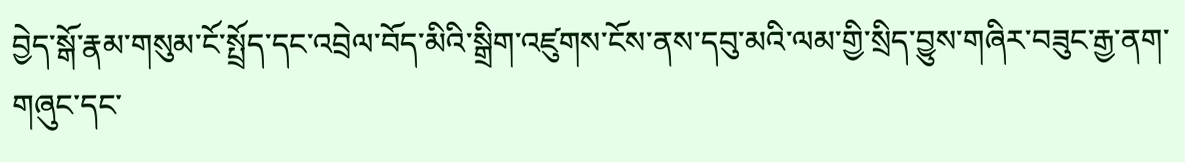བྱེད་སྒོ་རྣམ་གསུམ་ངོ་སྤྲོད་དང་འབྲེལ་བོད་མིའི་སྒྲིག་འཛུགས་ངོས་ནས་དབུ་མའི་ལམ་གྱི་སྲིད་བྱུས་གཞིར་བཟུང་རྒྱ་ནག་གཞུང་དང་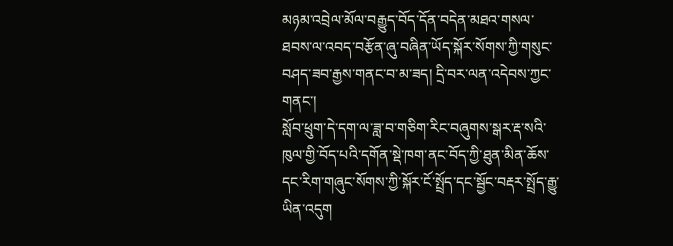མཉམ་འབྲེལ་མོལ་བརྒྱུད་བོད་དོན་བདེན་མཐའ་གསལ་ཐབས་ལ་འབད་བརྩོན་ཞུ་བཞིན་ཡོད་སྐོར་སོགས་ཀྱི་གསུང་བཤད་ཟབ་རྒྱས་གནང་བ་མ་ཟད། དྲི་བར་ལན་འདེབས་ཀྱང་གནང་།
སློབ་ཕྲུག་དེ་དག་ལ་ཟླ་བ་གཅིག་རིང་བཞུགས་སྒར་རྡ་སའི་ཁུལ་གྱི་བོད་པའི་དགོན་སྡེ་ཁག་ནང་བོད་ཀྱི་ཐུན་མིན་ཆོས་དང་རིག་གཞུང་སོགས་ཀྱི་སྐོར་ངོ་སྤྲོད་དང་སྦྱོང་བརྡར་སྤྲོད་རྒྱུ་ཡིན་འདུག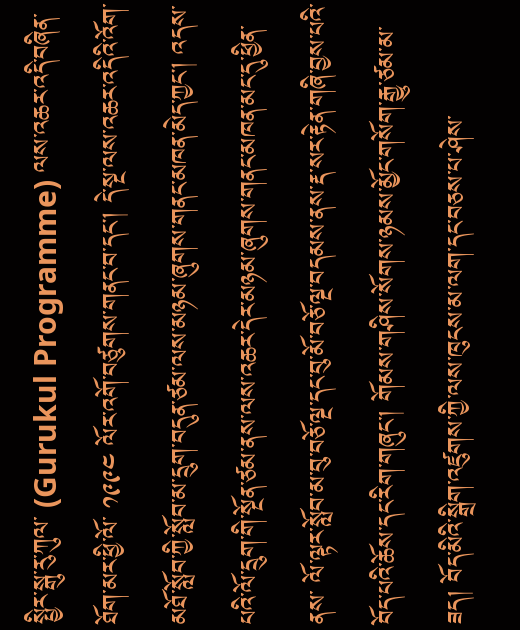སྤྱིར་སྒུ་རུ་ཀུལ་ (Gurukul Programme) ལས་འཆར་འདི་བཞིན་ཐོག་མར་ཕྱི་ལོ་ ༡༩༩༤ ལོར་འགོ་བཙུགས་གནང་བ་དང། དེ་སྔ་ལས་འཆར་འདིའི་འོག་མཐོ་སློབ་ཀྱི་སློབ་མ་དྲུག་བདུན་ཙམ་ལས་མཉམ་ཞུགས་གནང་མཁན་མེད་ཀྱང། འདས་པའི་ལོ་དྲུག་གི་སྔོན་ཙམ་ནས་ལས་འཆར་དེར་མཉམ་ཞུགས་གནང་མཁན་མང་དུ་ཕྱིན་ནས་ ལོ་ལྟར་སློབ་མ་བུ་བཅོ་ལྔ་དང་བུ་མོ་བཅོ་ལྔ་བདམས་ནས་རྡ་སར་རྟེན་གཞི་བྱས་པའི་ བོད་པའི་ཆོས་དང་རིག་གཞུང་། གོམས་གཤིས་སོགས་ཉམས་མྱོང་གསོག་རྒྱུ་ཙམ་མ་ཟད། བོད་མིའི་སྒྲིག་འཛུགས་ཀྱི་ལས་ཁུངས་མ་ལག་དང་བཅས་པ་ཤེས་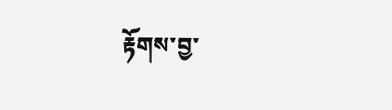རྟོགས་བྱ་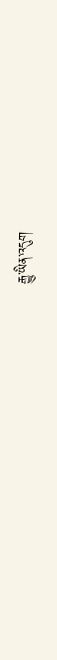རྒྱུ་ཡིན་འདུག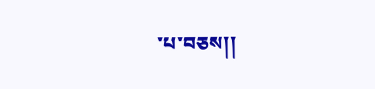་པ་བཅས།།